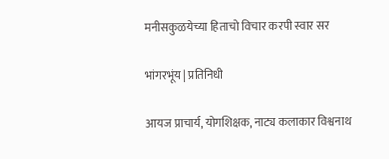मनीसकुळयेच्या हिताचो विचार करपी स्वार सर

भांगरभूंय | प्रतिनिधी

आयज प्राचार्य, योगशिक्षक, नाट्य कलाकार विश्वनाथ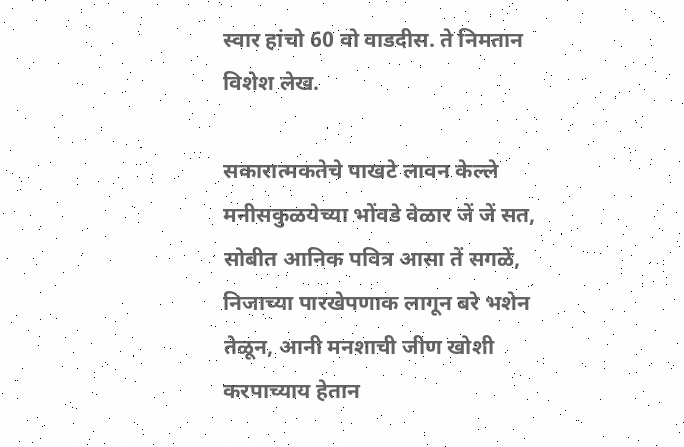स्वार हांचो 60 वो वाडदीस. ते निमतान विशेश लेख.

सकारात्मकतेचे पाखटे लावन केल्ले मनीसकुळयेच्या भोंवडे वेळार जें जें सत, सोबीत आनिक पवित्र आसा तें सगळें, निजाच्या पारखेपणाक लागून बरे भशेन तेळून, आनी मनशाची जीण खोशी करपाच्याय हेतान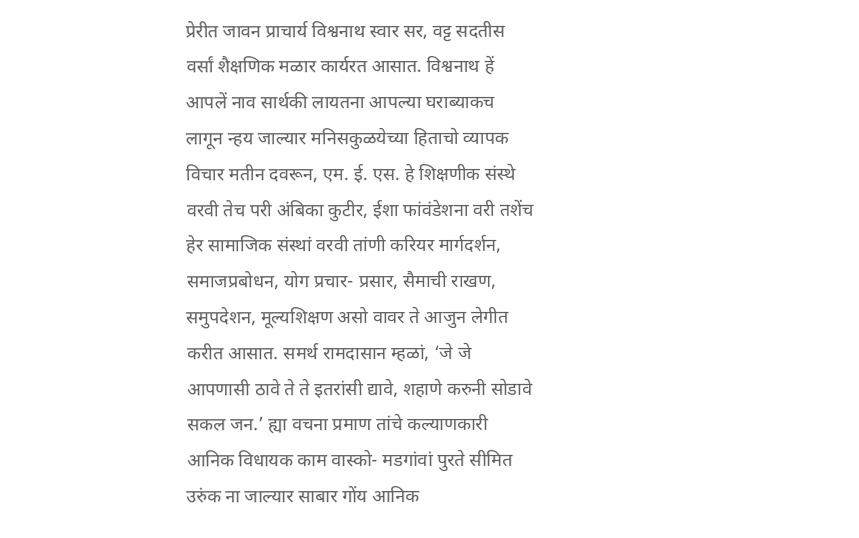प्रेरीत जावन प्राचार्य विश्वनाथ स्वार सर, वट्ट सदतीस वर्सां शैक्षणिक मळार कार्यरत आसात. विश्वनाथ हें आपलें नाव सार्थकी लायतना आपल्या घराब्याकच लागून न्हय जाल्यार मनिसकुळयेच्या हिताचो व्यापक विचार मतीन दवरून, एम. ई. एस. हे शिक्षणीक संस्थे वरवी तेच परी अंबिका कुटीर, ईशा फांवंडेशना वरी तशेंच हेर सामाजिक संस्थां वरवी तांणी करियर मार्गदर्शन, समाजप्रबोधन, योग प्रचार- प्रसार, सैमाची राखण, समुपदेशन, मूल्यशिक्षण असो वावर ते आजुन लेगीत करीत आसात. समर्थ रामदासान म्हळां, ‘जे जे आपणासी ठावे ते ते इतरांसी द्यावे, शहाणे करुनी सोडावे सकल जन.’ ह्या वचना प्रमाण तांचे कल्याणकारी आनिक विधायक काम वास्को- मडगांवां पुरते सीमित उरुंक ना जाल्यार साबार गोंय आनिक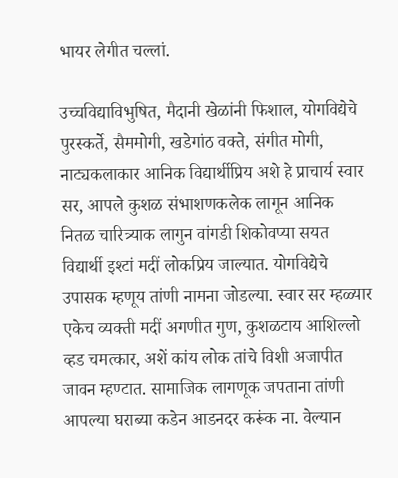भायर लेगीत चल्लां.

उच्चविद्याविभुषित, मैदानी खेळांनी फिशाल, योगविद्येचे पुरस्कर्ते, सैममोगी, खडेगांठ वक्ते, संगीत मोगी, नाट्यकलाकार आनिक विद्यार्थीप्रिय अशे हे प्राचार्य स्वार सर, आपले कुशळ संभाशणकलेक लागून आनिक नितळ चारित्र्याक लागुन वांगडी शिकोवप्या सयत विद्यार्थी इश्टां मदीं लोकप्रिय जाल्यात. योगविद्येचे उपासक म्हणूय तांणी नामना जोडल्या. स्वार सर म्हळ्यार एकेच व्यक्ती मदीं अगणीत गुण, कुशळटाय आशिल्लो व्हड चमत्कार, अशें कांय लोक तांचे विशी अजापीत जावन म्हण्टात. सामाजिक लागणूक जपताना तांणी आपल्या घराब्या कडेन आडनदर करूंक ना. वेल्यान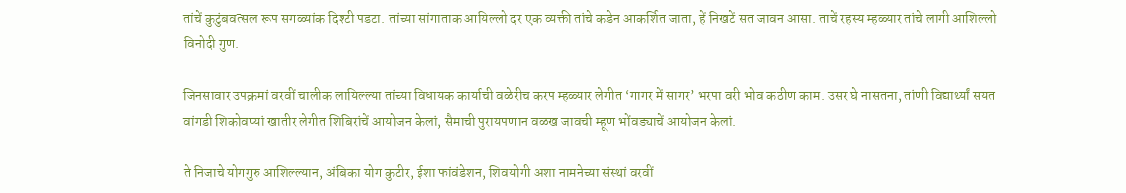तांचें कुटुंबवत्सल रूप सगळ्यांक दिश्टी पडटा. तांच्या सांगाताक आयिल्लो दर एक व्यक्ती तांचे कडेन आकर्शित जाता, हें निखटें सत जावन आसा. ताचें रहस्य म्हळ्यार तांचे लागी आशिल्लो विनोदी गुण.

जिनसावार उपक्रमां वरवीं चालीक लायिल्ल्या तांच्या विधायक कार्याची वळेरीच करप म्हळ्यार लेगीत ‘गागर में सागर’ भरपा वरी भोव कठीण काम. उसर घे नासतना, तांणी विद्यार्थ्यां सयत वांगडी शिकोवप्यां खातीर लेगीत शिबिरांचें आयोजन केलां, सैमाची पुरायपणान वळख जावची म्हूण भोंवड्याचें आयोजन केलां.

ते निजाचे योगगुरु आशिल्ल्यान, अंबिका योग कुटीर, ईशा फांवंडेशन, शिवयोगी अशा नामनेच्या संस्थां वरवीं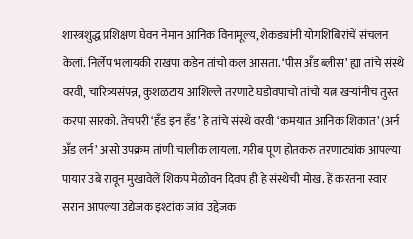शास्त्रशुद्ध प्रशिक्षण घेवन नेमान आनिक विनामूल्य, शेकड्यांनी योगशिबिरांचें संचलन केलां. निर्लेप भलायकी राखपा कडेन तांचो कल आसता. ‘पीस अँड ब्लीस’ ह्या तांचे संस्थे वरवी, चारित्र्यसंपन्न, कुशळटाय आशिल्ले तरणाटे घडोवपाचो तांचो यत्न खऱ्यांनीच तुस्त करपा सारको. तेचपरी ‘हँड इन हँड’ हे तांचे संस्थे वरवी ‘कमयात आनिक शिकात’ (अर्न अँड लर्न’ असो उपक्रम तांणी चालीक लायला. गरीब पूण होतकरु तरणाट्यांक आपल्या पायार उबे रावून मुखावेलें शिकप मेळोवन दिवप ही हे संस्थेची मोख. हें करतना स्वार सरान आपल्या उद्येजक इश्टांक जांव उद्देजक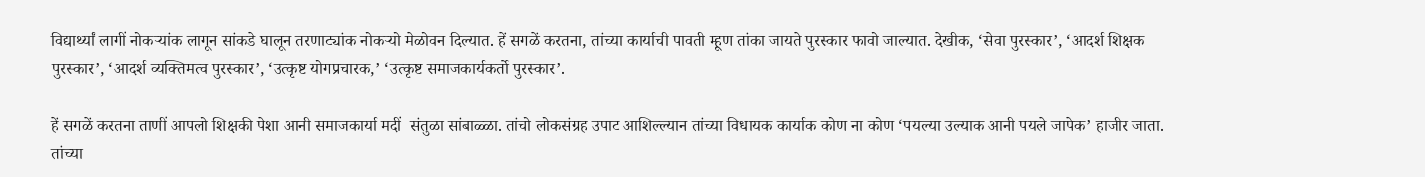विद्यार्थ्यां लागीं नोकऱ्यांक लागून सांकडे घालून तरणाट्यांक नोकऱ्यो मेळोवन दिल्यात. हें सगळें करतना, तांच्या कार्याची पावती म्हूण तांका जायते पुरस्कार फावो जाल्यात. देखीक, ‘सेवा पुरस्कार’, ‘आदर्श शिक्षक पुरस्कार’, ‘आदर्श व्यक्तिमत्व पुरस्कार’, ‘उत्कृष्ट योगप्रचारक,’ ‘उत्कृष्ट समाजकार्यकर्तो पुरस्कार’.

हें सगळें करतना ताणीं आपलो शिक्षकी पेशा आनी समाजकार्या मदीं  संतुळा सांबाळ्ळा. तांचो लोकसंग्रह उपाट आशिल्ल्यान तांच्या विधायक कार्याक कोण ना कोण ‘पयल्या उल्याक आनी पयले जापेक’ हाजीर जाता. तांच्या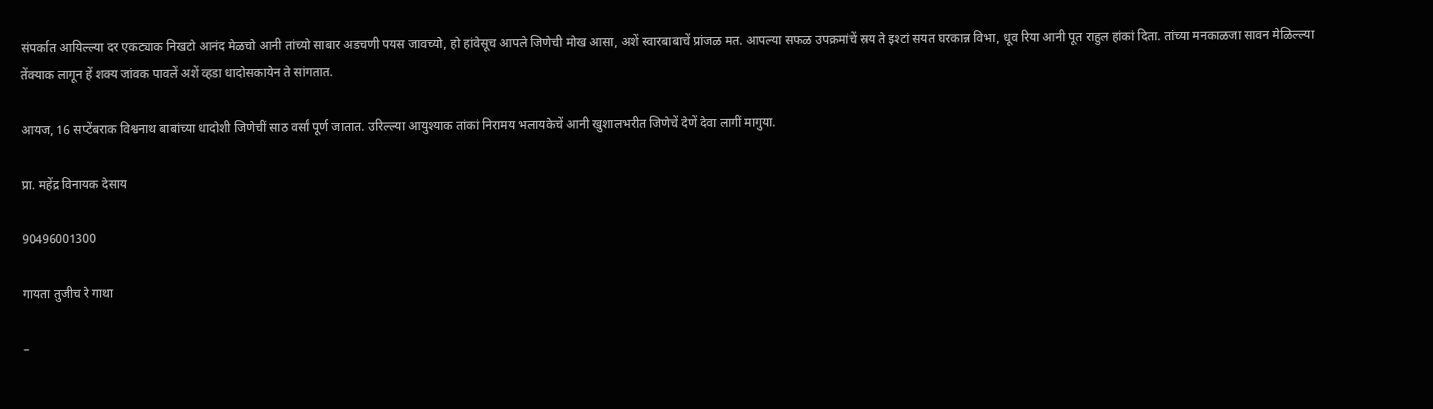संपर्कात आयिल्ल्या दर एकट्याक निखटो आनंद मेळचो आनी तांच्यो साबार अडचणी पयस जावच्यो, हो हांवेसूच आपले जिणेची मोख आसा, अशें स्वारबाबाचें प्रांजळ मत. आपल्या सफळ उपक्रमांचें स्रय ते इश्टां सयत घरकान्न विभा, धूव रिया आनी पूत राहुल हांकां दिता. तांच्या मनकाळजा सावन मेळिल्ल्या तेंक्याक लागून हें शक्य जांवक पावलें अशें व्हडा धादोसकायेन ते सांगतात.

आयज, 16 सप्टेंबराक विश्वनाथ बाबांच्या धादोशी जिणेचीं साठ वर्सां पूर्ण जातात. उरिल्ल्या आयुश्याक तांकां निरामय भलायकेचें आनी खुशालभरीत जिणेचें देणें देवा लागीं मागुया.

प्रा. महेंद्र विनायक देसाय

90496001300

गायता तुजीच रे गाथा

–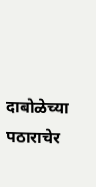दाबोळेच्या पठाराचेर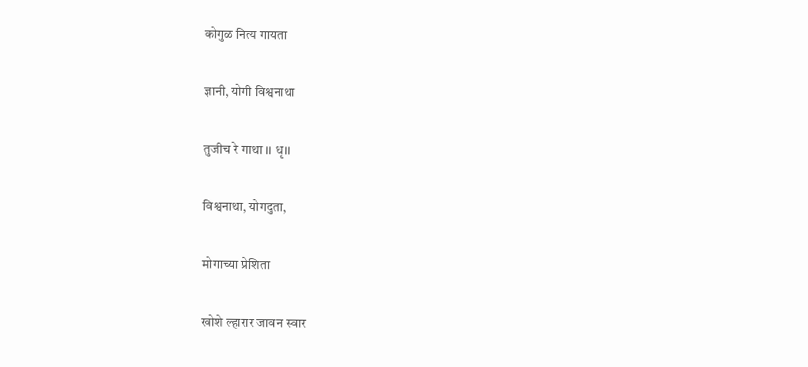कोगुळ नित्य गायता

ज्ञानी, योगी विश्वनाथा

तुजीच रे गाथा ।। धृ।।

विश्वनाथा, योगदुता,

मोगाच्या प्रेशिता

खोशे ल्हारार जावन स्वार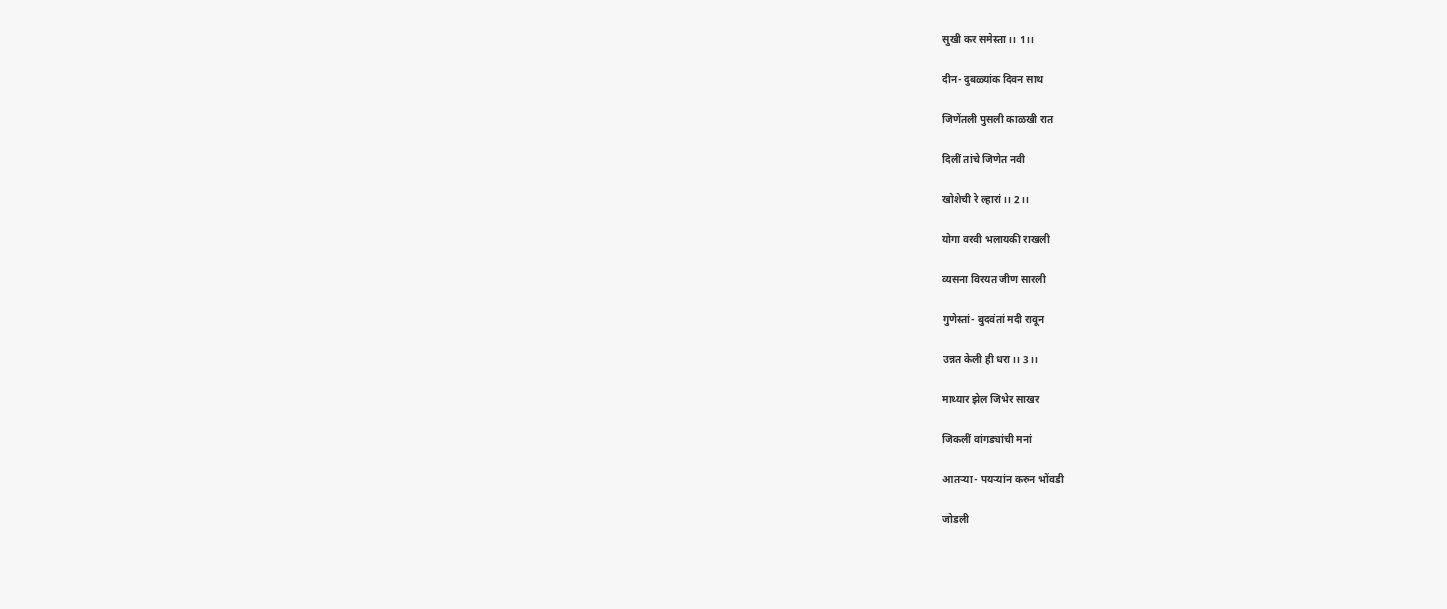सुखी कर समेस्ता।। 1।।

दीन- दुबळ्यांक दिवन साथ

जिणेंतली पुसली काळखी रात

दिलीं तांचे जिणेत नवी

खोशेची रे ल्हारां।। 2।।

योगा वरवी भलायकी राखली

व्यसना विरयत जीण सारली

गुणेस्तां- बुदवंतां मदी रावून

उन्नत केली ही धरा।। 3।।

माथ्यार झेल जिभेर साखर

जिकलीं वांगड्यांची मनां

आतऱ्या- पयऱ्यांन करुन भोंवडी

जोडली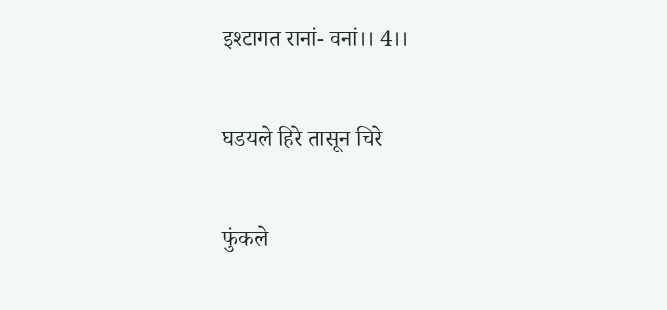इश्टागत रानां- वनां।। 4।।

घडयले हिरे तासून चिरे

फुंकले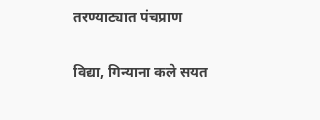तरण्याट्यात पंचप्राण

विद्या, गिन्याना कले सयत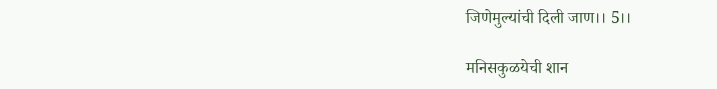जिणेमुल्यांची दिली जाण।। 5।।

मनिसकुळयेची शान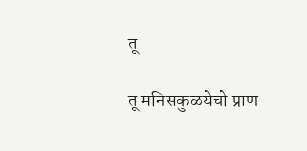तू

तू मनिसकुळयेचो प्राण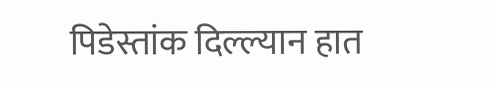पिडेस्तांक दिल्ल्यान हात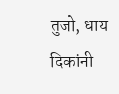तुजो, धाय दिकांनी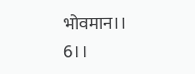भोवमान।। 6।।